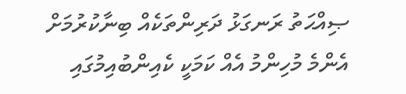ޞިއްޙަތު ރަނގަޅު ދަރިންތަކެއް ބިނާކުރުމަށް އެންމެ މުހިންމު އެއް ކަމަކީ ކެއިންބުއިމުގައި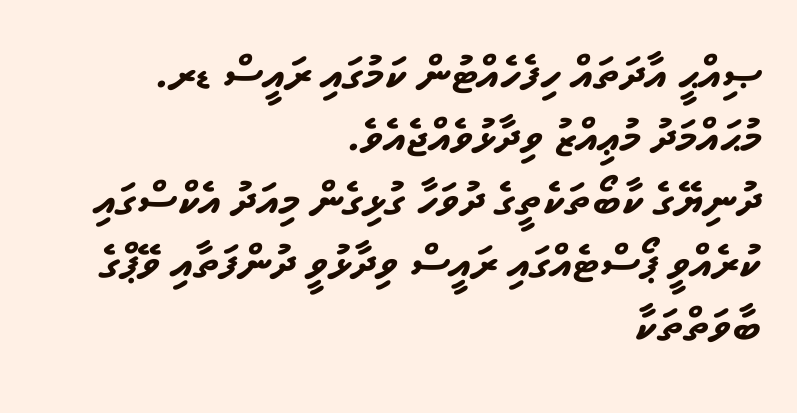ޞިއްޙީ އާދަތައް ހިފެހެއްޓުން ކަމުގައި ރައީސް ޑރ. މުޙައްމަދު މުޢިއްޒު ވިދާޅުވެއްޖެއެވެ.
ދުނިޔޭގެ ކާބޯތަކެތީގެ ދުވަހާ ގުޅިގެން މިއަދު އެކްސްގައި ކުރެއްވީ ޕޯސްޓެއްގައި ރައީސް ވިދާޅުވީ ދުންފަތާއި ވޭޕްގެ ބާވަތްތަކާ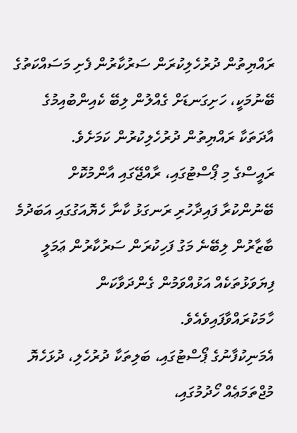ރައްޔިތުން ދުރުހެލިކުރަން ސަރުކާރުން ފެށި މަސައްކަތުގެ ބޭނުމަކީ، ހަށިގަނޑަށް ގެއްލުން ލިބޭ ކެއިންބުއިމުގެ އާދަތަކާ ރައްޔިތުން ދުރުހެލިކުރުން ކަމަށެވެ.
ރައީސްގެ މި ޕޯސްޓުގައި، ރާއްޖޭގައި އާންމުކޮށް ބޭނުންކުރާ ފައިދާހުރި ރަނގަޅު ކާނާ ހެޔޮއަގުގައި އަބަދުމެ ބާޒާރުން ލިބޭނެ މަގު ފަހިކުރަން ސަރުކާރުން ޢަމަލީ ފިޔަވަޅުތަކެއް އަޅުއްވަމުން ގެންދަވާކަން ހާމަކުރައްވާފައިވެއެވެ.
އެމަނިކުފާނުގެ ޕޯސްޓުގައި، ބަލިތަކާ ދުރުހެލި، ދުޅަހެޔޮ މުޖްތަމަޢެއް ހޯދުމުގައި،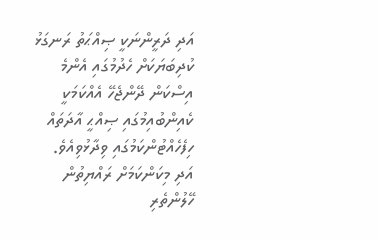އަދި ދަރީންނަކީ ޞިއްޙަތު ރަނގަޅު ކުދިބަޔަކަށް ހެދުމުގައި އެންމެ އިސްކަން ދޭންޖެހޭ އެއްކަމަކީ ކެއިންބުއިމުގައި ޞިއްޙީ އާދަތައް ހިފެހެއްޓުންކަމުގައި ވިދާޅުވިއެވެ. އަދި މިކަންކަމަށް ރައްޔިތުން ހޭލުންތެރި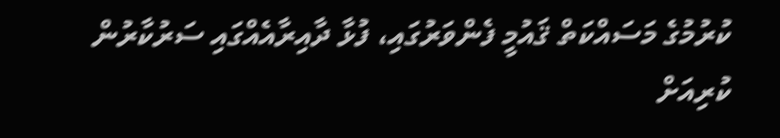ކުރުމުގެ މަސައްކަތް ޤައުމީ ފެންވަރުގައި، ފުޅާ ދާއިރާއެއްގައި ސަރުކާރުން ކުރިއަށް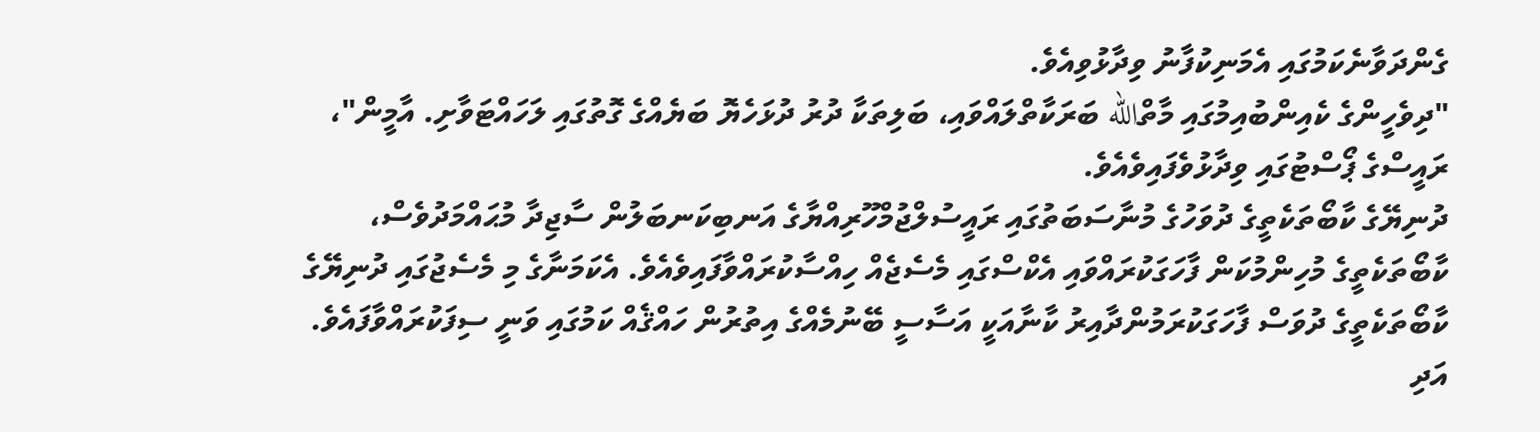ގެންދަވާނެކަމުގައި އެމަނިކުފާނު ވިދާޅުވިއެވެ.
"ދިވެހީންގެ ކެއިންބުއިމުގައި މާތްالله ބަރަކާތްލައްވައި، ބަލިތަކާ ދުރު ދުޅަހެޔޮ ބަޔެއްގެ ގޮތުގައި ލަހައްޓަވާށި. އާމީން"، ރައީސްގެ ޕޯސްޓުގައި ވިދާޅުވެފައިވެއެވެ.
ދުނިޔޭގެ ކާބޯތަކެތީގެ ދުވަހުގެ މުނާސަބަތުގައި ރައީސުލްޖުމްހޫރިއްޔާގެ އަނބިކަނބަލުން ސާޖިދާ މުޙައްމަދުވެސް، ކާބޯތަކެތީގެ މުހިންމުކަން ފާހަގަކުރައްވައި އެކްސްގައި މެސެޖެއް ހިއްސާކުރައްވާފައިވެއެވެ. އެކަމަނާގެ މި މެސެޖުގައި ދުނިޔޭގެ ކާބޯތަކެތީގެ ދުވަސް ފާހަގަކުރަމުންދާއިރު ކާނާއަކީ އަސާސީ ބޭނުމެއްގެ އިތުރުން ހައްޤެއް ކަމުގައި ވަނީ ސިފަކުރައްވާފައެވެ. އަދި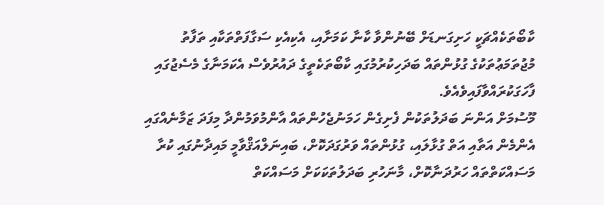ކާބޯތަކެއްޗަކީ ހަށިގަނޑަށް ބޭނުންވާ ކާނާ ކަމަށާއި، އެކިއެކި ސަގާފަތްތަކާއި ތަފާތު މުޖުތަމަޢުތަކުގެ ގުޅުންތައް ބަދަހިކުރުމުގައި ކާބޯތަކެތީގެ ދައުރުވެސް އެކަމަނާގެ މެސެޖުގައި ފާހަގަކުރައްވާފައިވެއެވެ.
މޫސުމަށް އަންނަ ބަދަލުތަކުން ފެށިގެން ހަމަނުޖެހުންތައް އާންމުވަމުންދާ މިފަދަ ޒަމާނެއްގައި އެންމެން އަތާއި އަތް ގުޅާލައި، ގުޅުންތައް ވަރުގަދަކޮށް، ބައިނަލްއަޤްވާމީ މައިދާނުގައި ކުރާ މަސައްކަތްތައް ހަރުދަނާކޮށް، މާނަހުރި ބަދަލުތަކަކަށް މަސައްކަތް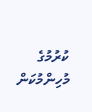ކުރުމުގެ މުހިންމުކަން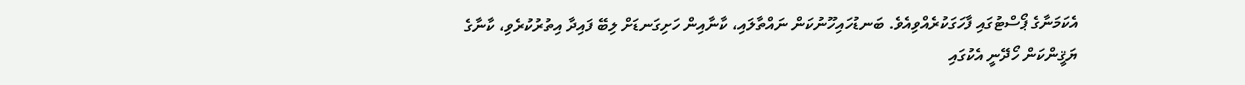އެކަމަނާގެ ޕޯސްޓުގައި ފާހަގަކުރެއްވިއެވެ. ބަނޑުހައިހޫނުކަން ނައްތާލައި، ކާނާއިން ހަށިގަނޑަށް ލިބޭ ފައިދާ އިތުރުކުރެވި، ކާނާގެ ޔަޤީންކަން ހޯދޭނީ އެކުގައި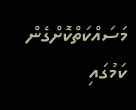މަސައްކަތްކޮށްގެން ކަމުގައި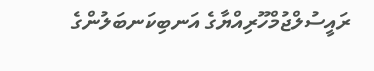ރައީސުލްޖުމްހޫރިއްޔާގެ އަނބިކަނބަލުންގެ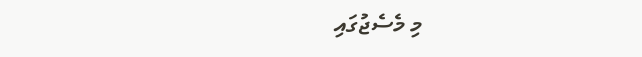މި މެސެޖުގައި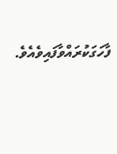ފާހަގަކުރައްވާފައިވެއެވެ.